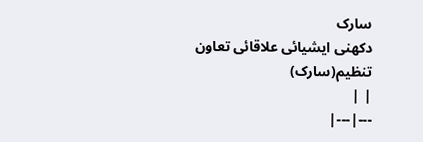سارک
دکھنی ایشیائی علاقائی تعاون تنظیم(سارک)
| |
---|---|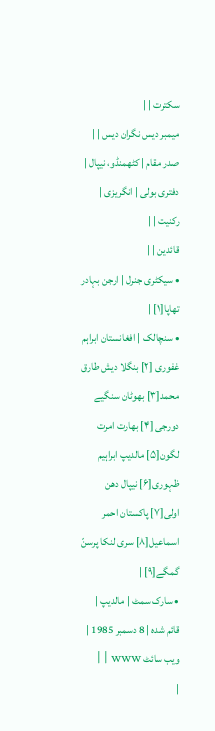سکترت | |
میمبر دیس نگران دیس | |
صدر مقام | کٹھمنڈو، نیپال |
دفتری بولی | انگریزی |
رکنیت | |
قائدین | |
• سیکٹری جنرل | ارجن بہادر تھاپا[۱] |
• سنچالک | افغانستان ابراہم غفوری [۲] بنگلا دیش طارق محمد[۳] بھوٹان سنگیے دورجی [۴] بھارت امرت لگون[۵] مالدیپ ابراہیم ظہوری[۶] نیپال دھن اولی[۷] پاکستان احمر اسماعیل[۸] سری لنکا پرسنّ گمگے[۹] |
• سارک سمٹ | مالدیپ |
قائم شدہ | 8 دسمبر 1985 |
ویب سائٹ www | |
|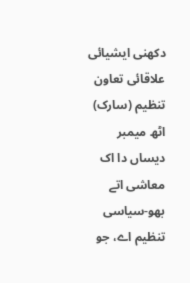دکھنی ایشیائی علاقائی تعاون تنظیم (سارک) اٹھ میمبر دیساں دا اک معاشی اتے بھو-سیاسی تنظیم اے، جو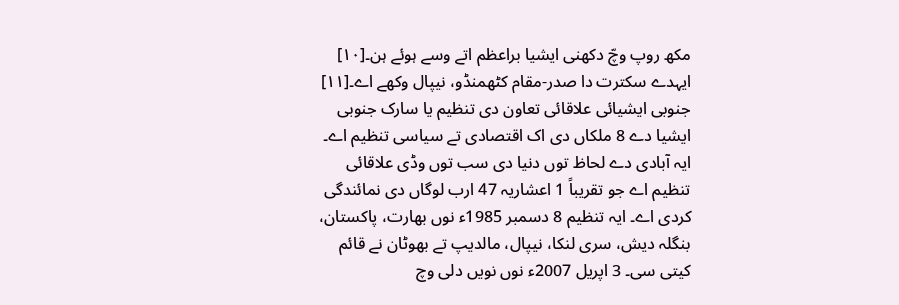مکھ روپ وچّ دکھنی ایشیا براعظم اتے وسے ہوئے ہن۔[۱۰] ایہدے سکترت دا صدر-مقام کٹھمنڈو، نیپال وکھے اے۔[۱۱]
جنوبی ایشیائی علاقائی تعاون دی تنظیم یا سارک جنوبی ایشیا دے 8 ملکاں دی اک اقتصادی تے سیاسی تنظیم اے۔ ایہ آبادی دے لحاظ توں دنیا دی سب توں وڈی علاقائی تنظیم اے جو تقریباً 1 اعشاریہ 47 ارب لوگاں دی نمائندگی کردی اے۔ ایہ تنظیم 8 دسمبر 1985ء نوں بھارت، پاکستان، بنگلہ دیش، سری لنکا، نیپال، مالدیپ تے بھوٹان نے قائم کيتی سی۔ 3 اپریل 2007ء نوں نويں دلی وچ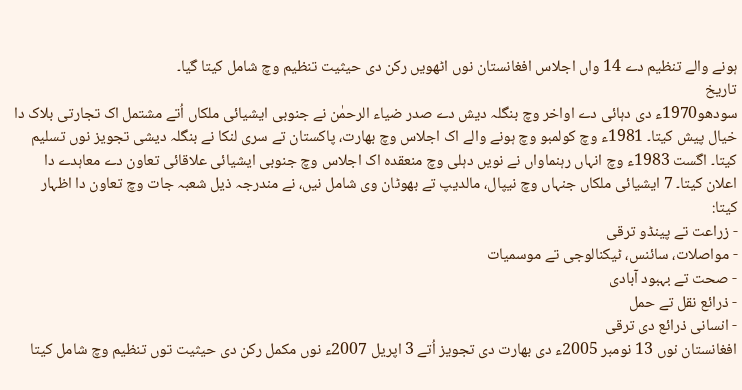ہونے والے تنظیم دے 14 واں اجلاس افغانستان نوں اٹھويں رکن دی حیثیت تنظیم وچ شامل کیتا گیا۔
تاریخ
سودھو1970ء دی دہائی دے اواخر وچ بنگلہ دیش دے صدر ضیاء الرحمٰن نے جنوبی ایشیائی ملکاں اُتے مشتمل اک تجارتی بلاک دا خیال پیش کیتا۔ 1981ء وچ کولمبو وچ ہونے والے اک اجلاس وچ بھارت، پاکستان تے سری لنکا نے بنگلہ دیشی تجویز نوں تسلیم کیتا۔ اگست 1983ء وچ انہاں رہنماواں نے نويں دہلی وچ منعقدہ اک اجلاس وچ جنوبی ایشیائی علاقائی تعاون دے معاہدے دا اعلان کیتا۔ 7 ایشیائی ملکاں جنہاں وچ نیپال، مالدیپ تے بھوٹان وی شامل نيں، نے مندرجہ ذیل شعبہ جات وچ تعاون دا اظہار کیتا:
- زراعت تے پینڈو ترقی
- مواصلات، سائنس، ٹیکنالوجی تے موسمیات
- صحت تے بہبود آبادی
- ذرائع نقل تے حمل
- انسانی ذرائع دی ترقی
افغانستان نوں 13 نومبر 2005ء دی بھارت دی تجویز اُتے 3 اپریل 2007ء نوں مکمل رکن دی حیثیت توں تنظیم وچ شامل کیتا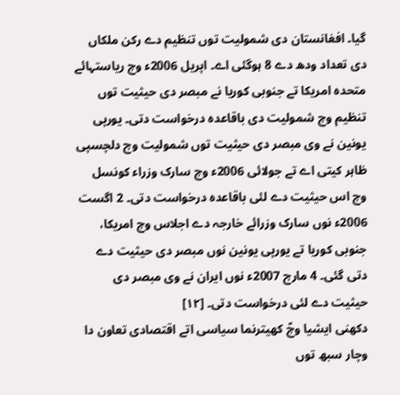گیا۔ افغانستان دی شمولیت توں تنظیم دے رکن ملکاں دی تعداد ودھ دے 8 ہوگئی اے۔ اپریل 2006ء وچ ریاستہائے متحدہ امریکا تے جنوبی کوریا نے مبصر دی حیثیت توں تنظیم وچ شمولیت دی باقاعدہ درخواست دتی۔ یورپی یونین نے وی مبصر دی حیثیت توں شمولیت وچ دلچسپی ظاہر کیتی اے تے جولائی 2006ء وچ سارک وزراء کونسل وچ اس حیثیت دے لئی باقاعدہ درخواست دتی۔ 2 اگست 2006ء نوں سارک وزرائے خارجہ دے اجلاس وچ امریکا، جنوبی کوریا تے یورپی یونین نوں مبصر دی حیثیت دے دتی گئی۔ 4 مارچ 2007ء نوں ایران نے وی مبصر دی حیثیت دے لئی درخواست دتی۔ [۱۲]
دکھنی ایشیا وچّ کھیترنما سیاسی اتے اقتصادی تعاون دا وچار سبھ توں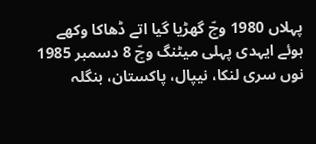پہلاں 1980 وچّ گھڑیا گیا اتے ڈھاکا وکھے ہوئے ایہدی پہلی میٹنگ وچّ 8 دسمبر 1985 نوں سری لنکا، نیپال، پاکستان، بنگلہ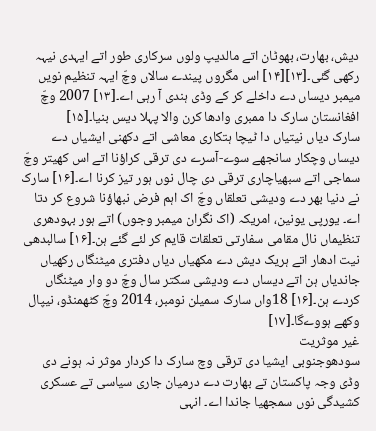دیش، بھارت، بھوٹان اتے مالدیپ ولوں سرکاری طور اتے ایہدی نیہہ رکھی گئی۔[۱۳][۱۴] اس مگروں پیندے سالاں وچّ ایہہ تنظیم نویں میمبر دیساں دے داخلے کر کے وڈی ہندی آ رہی اے۔[۱۳] 2007 وچّ افغانستان سارک دا ممبری وادھا کرن والا پہلا دیس بنیا۔[۱۵]
سارک دیاں نیتیاں دا ٹیچا ہتکاری معاشی اتے دکھنی ایشیاں دے دیساں وچکار سانجھے سوے-آسرے دی ترقی کراؤنا اتے اس کھیتر وچّ سماجی اتے سبھیاچاری ترقی دی چال نوں ہور تیز کرنا اے۔[۱۶] سارک نے دنیا بھر دے ودیشی تعلقاں وچّ اک اہم فرض نبھاؤنا شروع کر دتا اے۔ یورپی یونین، امریکہ (اک نگران میمبر وجوں) اتے ہور بہودھری تنظیماں نال مقامی سفارتی تعلقات قایم کر لئے گئے ہن۔[۱۶] سالبدھی نیت ادھار اتے ہریک دیش دے مکھیاں دیاں دفتری میٹنگاں رکھیاں جاندیاں ہن اتے دیساں دے ودیشی سکتر سال وچّ دو وار میٹنگاں کردے ہن۔[۱۶] 18واں سارک سمیلن نومبر، 2014 وچّ کٹھمنڈو، نیپال وکھے ہووےگا۔[۱۷]
غیر موثریت
سودھوجنوبی ایشیا دی ترقی وچ سارک دا کردار موثر نہ ہونے دی وڈی وجہ پاکستان تے بھارت دے درمیان جاری سیاسی تے عسکری کشیدگی نوں سمجھیا جاندا اے۔ انہی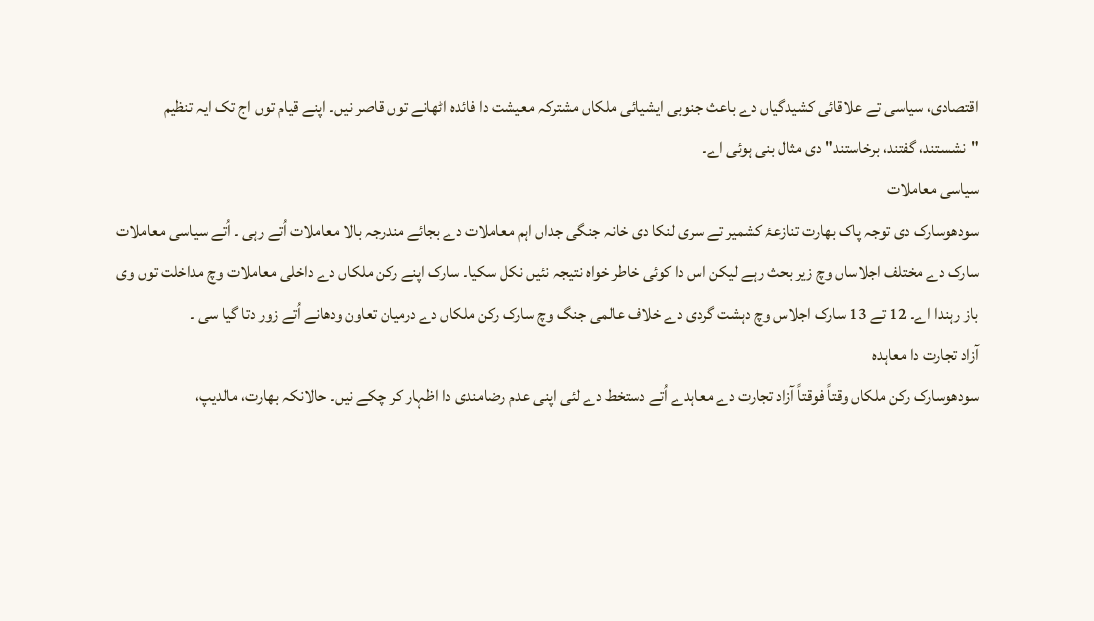اقتصادی، سیاسی تے علاقائی کشیدگیاں دے باعث جنوبی ایشیائی ملکاں مشترکہ معیشت دا فائدہ اٹھانے توں قاصر نيں۔ اپنے قیام توں اج تک ایہ تنظیم "نشستند، گفتند، برخاستند" دی مثال بنی ہوئی اے۔
سیاسی معاملات
سودھوسارک دی توجہ پاک بھارت تنازعۂ کشمیر تے سری لنکا دی خانہ جنگی جداں اہم معاملات دے بجائے مندرجہ بالا معاملات اُتے رہی ۔ اُتے سیاسی معاملات سارک دے مختلف اجلاساں وچ زیر بحث رہے لیکن اس دا کوئی خاطر خواہ نتیجہ نئيں نکل سکیا۔ سارک اپنے رکن ملکاں دے داخلی معاملات وچ مداخلت توں وی باز رہندا اے۔ 12 تے 13 سارک اجلاس وچ دہشت گردی دے خلاف عالمی جنگ وچ سارک رکن ملکاں دے درمیان تعاون ودھانے اُتے زور دتا گیا سی ۔
آزاد تجارت دا معاہدہ
سودھوسارک رکن ملکاں وقتاً فوقتاً آزاد تجارت دے معاہدے اُتے دستخط دے لئی اپنی عدم رضامندی دا اظہار کر چکے نيں۔ حالانکہ بھارت، مالدیپ،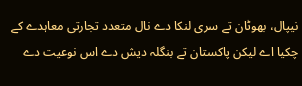نیپال، بھوٹان تے سری لنکا دے نال متعدد تجارتی معاہدے کے چکيا اے لیکن پاکستان تے بنگلہ دیش دے اس نوعیت دے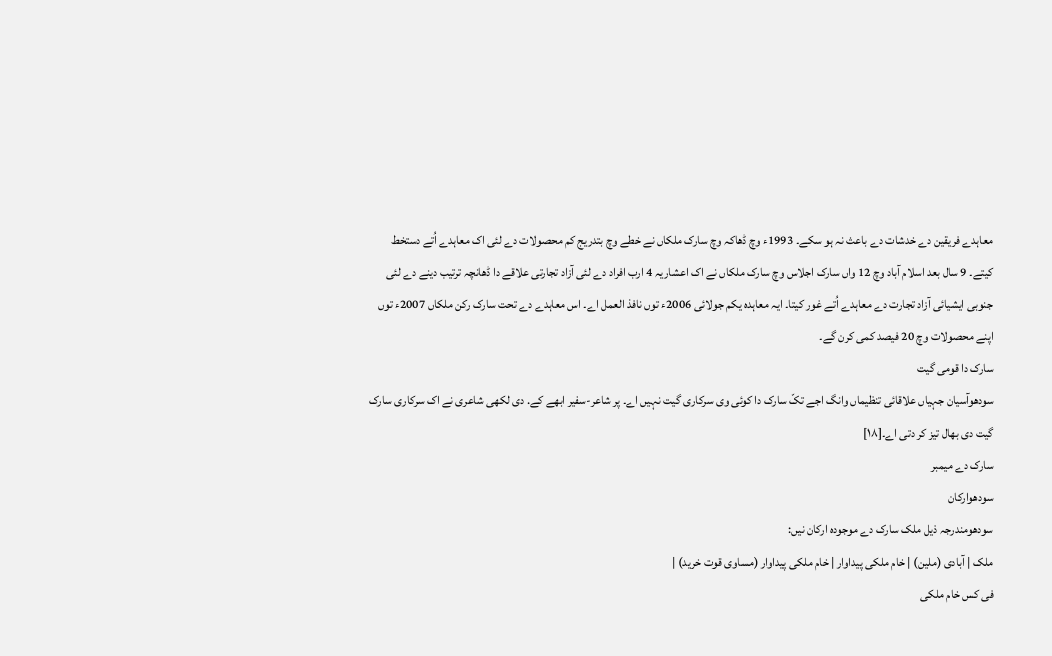معاہدے فریقین دے خدشات دے باعث نہ ہو سکے۔ 1993ء وچ ڈھاکہ وچ سارک ملکاں نے خطے وچ بتدریج کم محصولات دے لئی اک معاہدے اُتے دستخط کیتے۔ 9 سال بعد اسلام آباد وچ 12 واں سارک اجلاس وچ سارک ملکاں نے اک اعشاریہ 4 ارب افراد دے لئی آزاد تجارتی علاقے دا ڈھانچہ ترتیب دینے دے لئی جنوبی ایشیائی آزاد تجارت دے معاہدے اُتے غور کیتا۔ ایہ معاہدہ یکم جولائی 2006ء توں نافذ العمل اے۔ اس معاہدے دے تحت سارک رکن ملکاں 2007ء توں اپنے محصولات وچ 20 فیصد کمی کرن گے۔
سارک دا قومی گیت
سودھوآسیان جہیاں علاقائی تنظیماں وانگ اجے تکّ سارک دا کوئی وی سرکاری گیت نہیں اے۔ پر شاعر-سفیر ابھے کے. دی لکھی شاعری نے اک سرکاری سارک گیت دی بھال تیز کر دتی اے۔[۱۸]
سارک دے میمبر
سودھوارکان
سودھومندرجہ ذیل ملک سارک دے موجودہ ارکان نيں:
ملک | آبادی (ملین) | خام ملکی پیداوار | خام ملکی پیداوار (مساوی قوت خرید) |
فی کس خام ملکی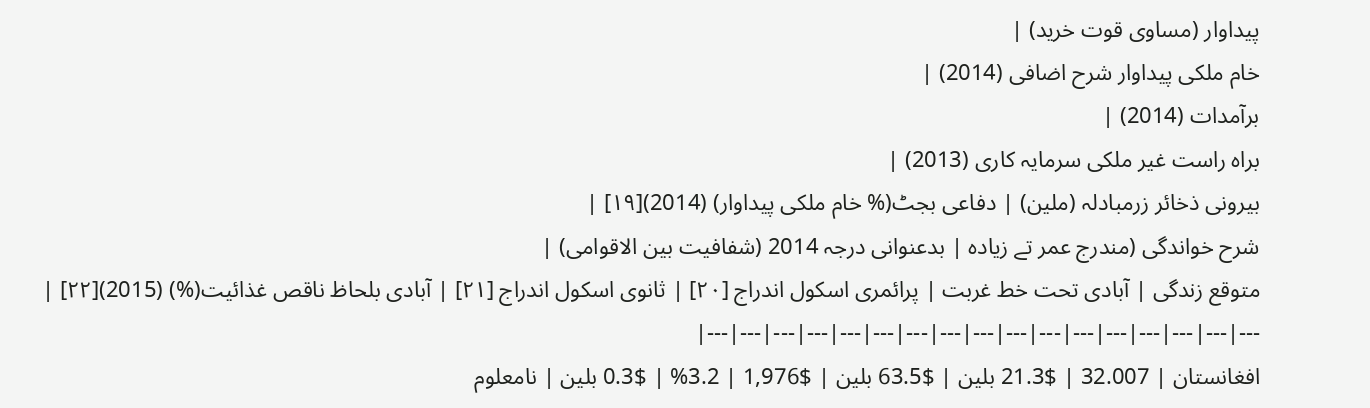پیداوار (مساوی قوت خرید) |
خام ملکی پیداوار شرح اضافی (2014) |
برآمدات (2014) |
براہ راست غیر ملکی سرمایہ کاری (2013) |
بیرونی ذخائر زرمبادلہ (ملین) | دفاعی بجٹ(% خام ملکی پیداوار) (2014)[۱۹] |
شرح خواندگی (مندرج عمر تے زیادہ | بدعنوانی درجہ 2014 (شفافیت بین الاقوامی) |
متوقع زندگی | آبادی تحت خط غربت | پرائمری اسکول اندراج [۲۰] | ثانوی اسکول اندراج [۲۱] | آبادی بلحاظ ناقص غذائیت(%) (2015)[۲۲] |
---|---|---|---|---|---|---|---|---|---|---|---|---|---|---|---|---|
افغانستان | 32.007 | $21.3 بلین | $63.5 بلین | $1,976 | 3.2% | $0.3 بلین | نامعلوم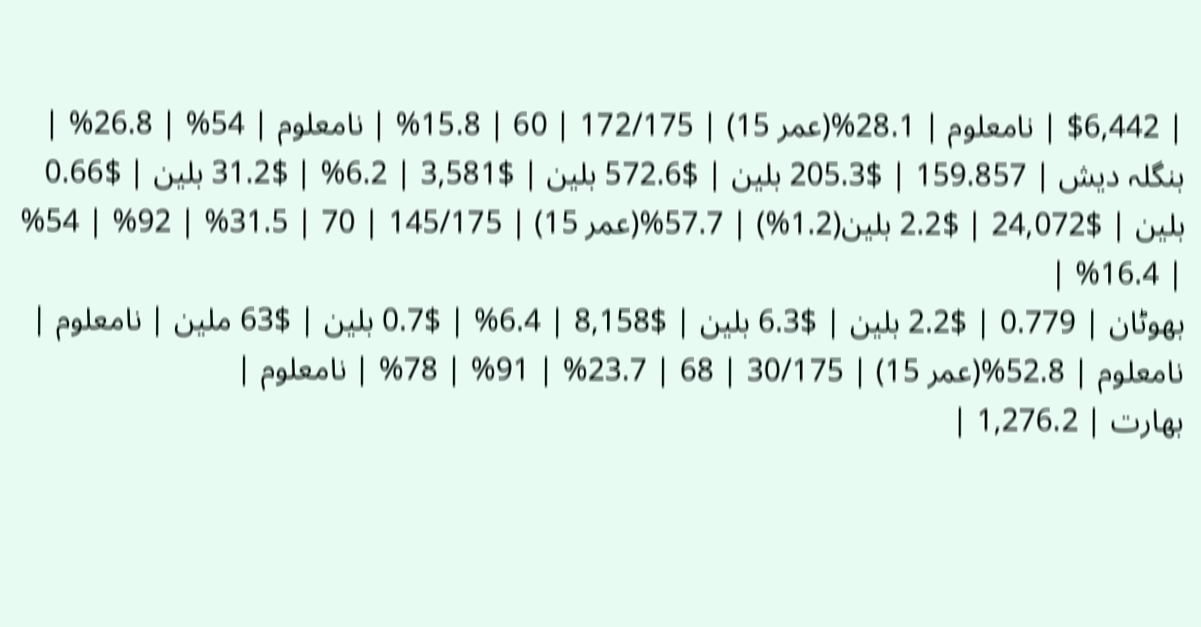| $6,442 | نامعلوم | 28.1%(عمر 15) | 172/175 | 60 | 15.8% | نامعلوم | 54% | 26.8% |
بنگلہ دیش | 159.857 | $205.3 بلین | $572.6 بلین | $3,581 | 6.2% | $31.2 بلین | $0.66 بلین | $24,072 | $2.2 بلین(1.2%) | 57.7%(عمر 15) | 145/175 | 70 | 31.5% | 92% | 54% | 16.4% |
بھوٹان | 0.779 | $2.2 بلین | $6.3 بلین | $8,158 | 6.4% | $0.7 بلین | $63 ملین | نامعلوم | نامعلوم | 52.8%(عمر 15) | 30/175 | 68 | 23.7% | 91% | 78% | نامعلوم |
بھارت | 1,276.2 |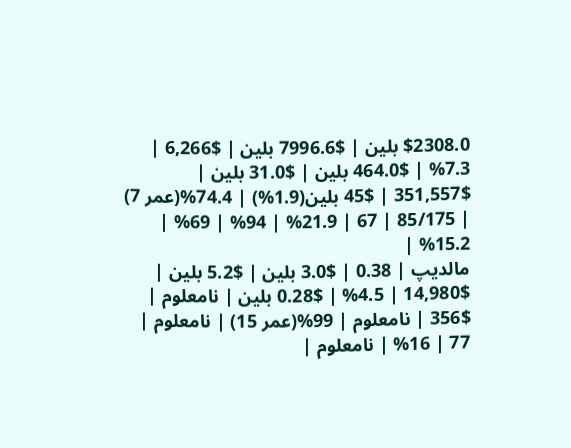$2308.0 بلین | $7996.6 بلین | $6,266 | 7.3% | $464.0 بلین | $31.0 بلین | $351,557 | $45 بلین(1.9%) | 74.4%(عمر 7) | 85/175 | 67 | 21.9% | 94% | 69% | 15.2% |
مالدیپ | 0.38 | $3.0 بلین | $5.2 بلین | $14,980 | 4.5% | $0.28 بلین | نامعلوم | $356 | نامعلوم | 99%(عمر 15) | نامعلوم | 77 | 16% | نامعلوم |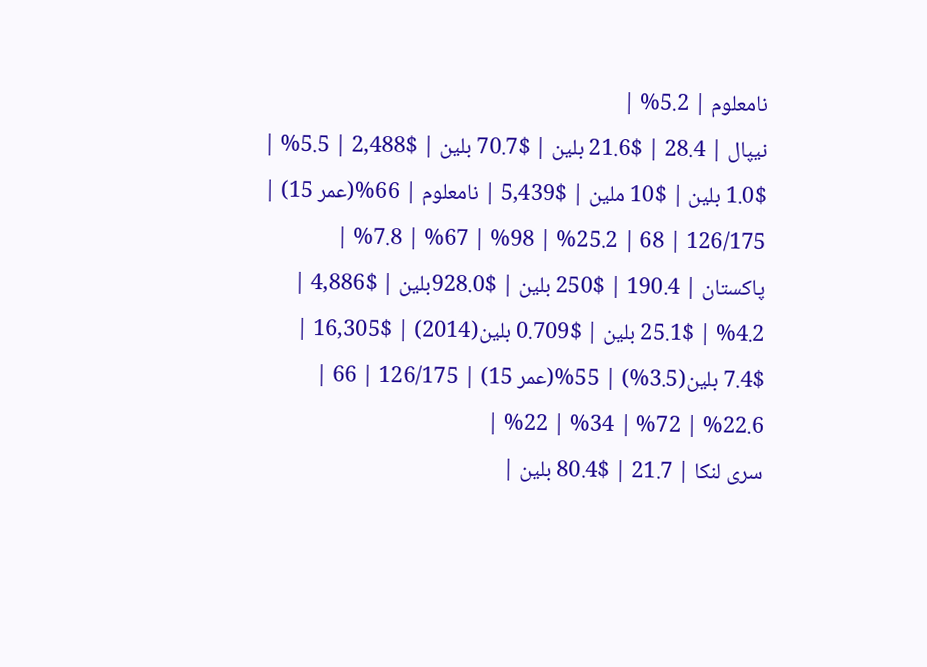نامعلوم | 5.2% |
نیپال | 28.4 | $21.6 بلین | $70.7 بلین | $2,488 | 5.5% | $1.0 بلین | $10 ملین | $5,439 | نامعلوم | 66%(عمر 15) | 126/175 | 68 | 25.2% | 98% | 67% | 7.8% |
پاکستان | 190.4 | $250 بلین | $928.0بلین | $4,886 | 4.2% | $25.1 بلین | $0.709 بلین(2014) | $16,305 | $7.4 بلین(3.5%) | 55%(عمر 15) | 126/175 | 66 | 22.6% | 72% | 34% | 22% |
سری لنکا | 21.7 | $80.4 بلین |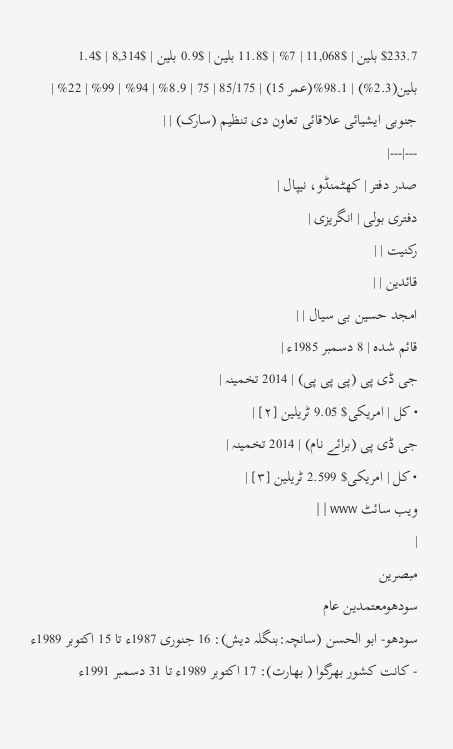$233.7 بلین | $11,068 | 7% | $11.8 بلین | $0.9 بلین | $8,314 | $1.4 بلین(2.3%) | 98.1%(عمر 15) | 85/175 | 75 | 8.9% | 94% | 99% | 22% |
جنوبی ایشیائی علاقائی تعاون دی تنظیم (سارک) | |
---|---|
صدر دفتر | کھٹمنڈو، نیپال |
دفتری بولی | انگریزی |
رکنیت | |
قائدین | |
امجد حسین بی سیال | |
قائم شدہ | 8 دسمبر 1985ء |
جی ڈی پی (پی پی پی) | 2014 تخمینہ |
• کل | امریکی$ 9.05 ٹریلین [۲] |
جی ڈی پی (برائے نام) | 2014 تخمینہ |
• کل | امریکی$ 2.599 ٹریلین [۳] |
ویب سائٹ www | |
|
مبصرین
سودھومعتمدین عام
سودھو- ابو الحسن (سانچہ:بنگلہ دیش): 16 جنوری 1987ء تا 15 اکتوبر 1989ء
- کانت کشور بھرگوا ( بھارت): 17 اکتوبر 1989ء تا 31 دسمبر 1991ء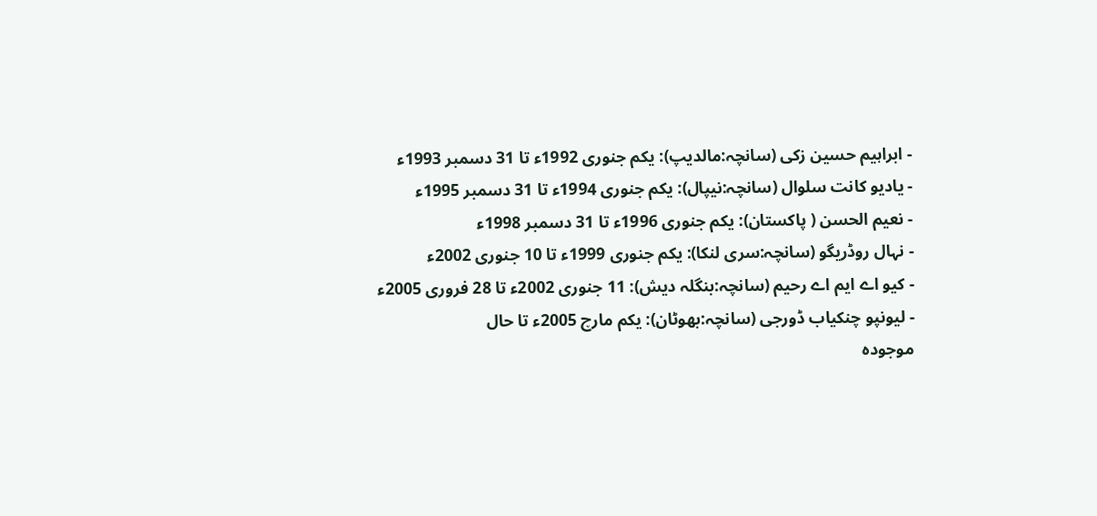- ابراہیم حسین زکی (سانچہ:مالدیپ): یکم جنوری 1992ء تا 31 دسمبر 1993ء
- یادیو کانت سلوال (سانچہ:نیپال): یکم جنوری 1994ء تا 31 دسمبر 1995ء
- نعیم الحسن ( پاکستان): یکم جنوری 1996ء تا 31 دسمبر 1998ء
- نہال روڈریگو (سانچہ:سری لنکا): یکم جنوری 1999ء تا 10 جنوری 2002ء
- کیو اے ایم اے رحیم (سانچہ:بنگلہ دیش): 11 جنوری 2002ء تا 28 فروری 2005ء
- لیونپو چنکیاب ڈورجی (سانچہ:بھوٹان): یکم مارچ 2005ء تا حال
موجودہ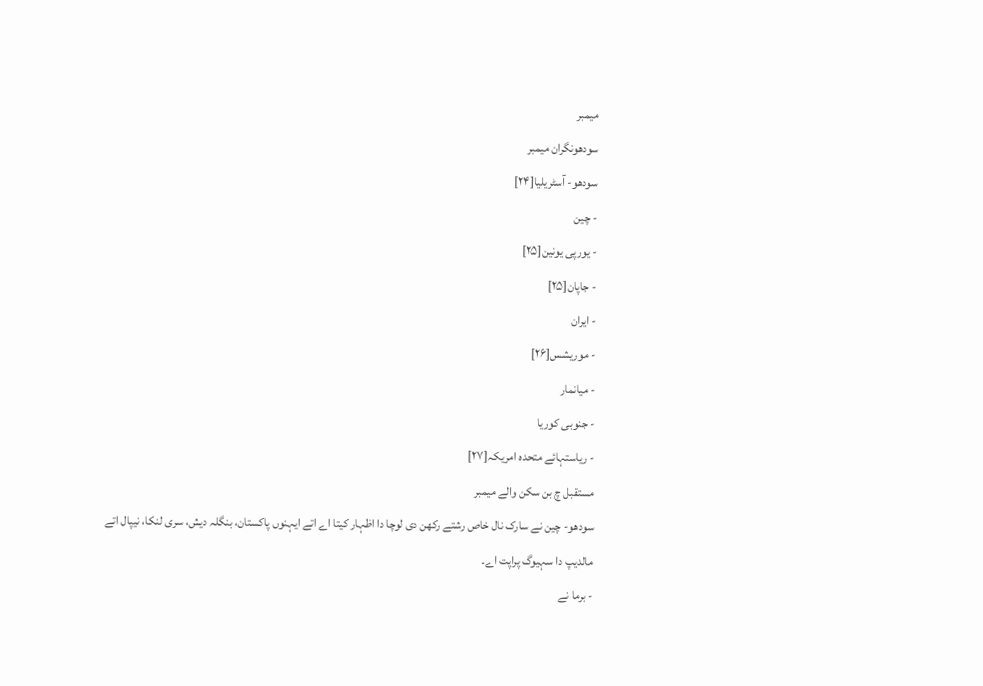میمبر
سودھونگران میمبر
سودھو- آسٹریلیا[۲۴]
- چین
- یورپی یونین[۲۵]
- جاپان[۲۵]
- ایران
- موریشس[۲۶]
- میانمار
- جنوبی کوریا
- ریاستہائے متحدہ امریکہ[۲۷]
مستقبل چ بن سکن والے میمبر
سودھو- چین نے سارک نال خاص رشتے رکھن دی لوچا دا اظہار کیتا اے اتے ایہنوں پاکستان، بنگلہ دیش، سری لنکا، نیپال اتے مالدیپ دا سہیوگ پراپت اے۔
- برما نے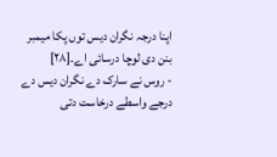اپنا درجہ نگران دیس توں پکا میمبر بنن دی لوچا درسائی اے۔[۲۸]
- روس نے سارک دے نگران دیس دے درجے واسطے درخاست دتی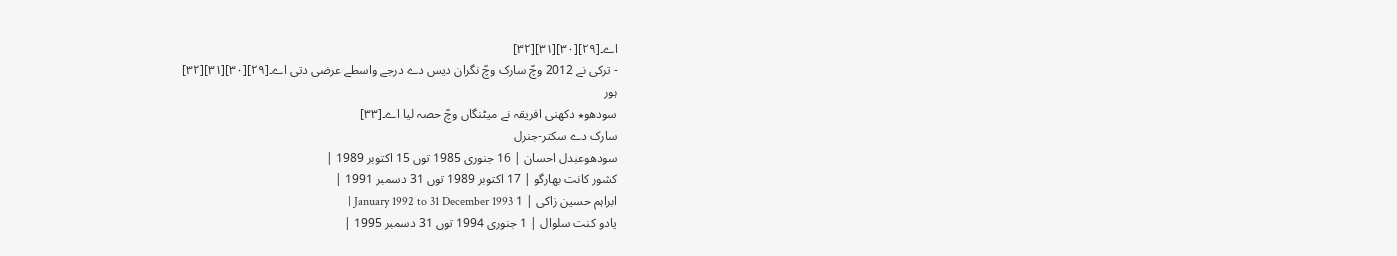اے۔[۲۹][۳۰][۳۱][۳۲]
- ترکی نے 2012 وچّ سارک وچّ نگران دیس دے درجے واسطے عرضی دتی اے۔[۲۹][۳۰][۳۱][۳۲]
ہور
سودھو٭ دکھنی افریقہ نے میٹنگاں وچّ حصہ لیا اے۔[۳۳]
سارک دے سکتر-جنرل
سودھوعبدل احسان | 16 جنوری 1985 توں 15 اکتوبر 1989 |
کشور کانت بھارگو | 17 اکتوبر 1989 توں 31 دسمبر 1991 |
ابراہم حسین زاکی | 1 January 1992 to 31 December 1993 |
یادو کنت سلوال | 1 جنوری 1994 توں 31 دسمبر 1995 |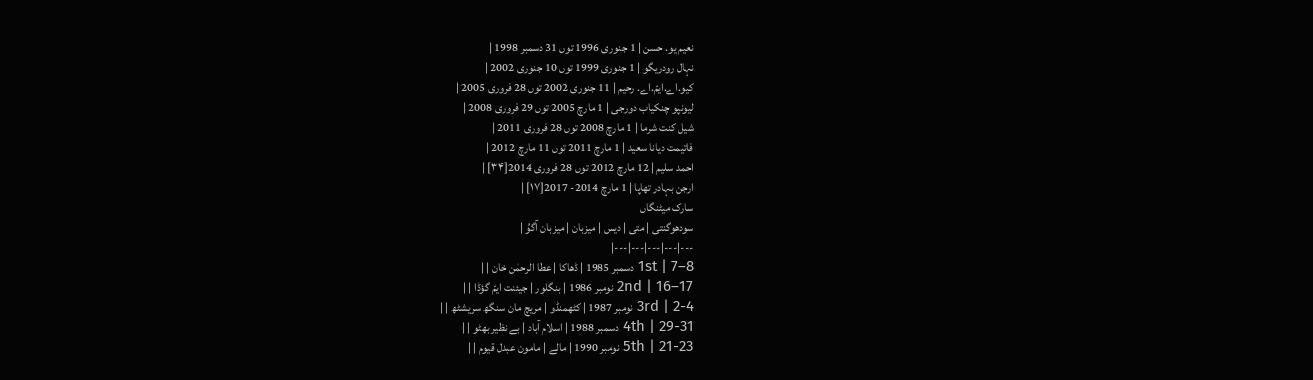نعیم یو. حسن | 1 جنوری 1996 توں 31 دسمبر 1998 |
نہال رودریگو | 1 جنوری 1999 توں 10 جنوری 2002 |
کیو.اے.ایمّ.اے. رحیم | 11 جنوری 2002 توں 28 فروری 2005 |
لیونپو چنکیاب دورجی | 1 مارچ 2005 توں 29 فروری 2008 |
شیل کنت شرما | 1 مارچ 2008 توں 28 فروری 2011 |
فاتیمت دیانا سعید | 1 مارچ 2011 توں 11 مارچ 2012 |
احمد سلیم | 12 مارچ 2012 توں 28 فروری 2014[۳۴] |
ارجن بہادر تھاپا | 1 مارچ 2014- 2017[۱۷] |
سارک میٹنگاں
سودھوگنتی | متی | دیس | میزبان | میزبان آگوُ |
---|---|---|---|---|
1st | 7–8 دسمبر 1985 | ڈھاکا | عطا الرحمٰن خان | |
2nd | 16–17 نومبر 1986 | بنگلور | جیئنت ایمّ گؤڈا | |
3rd | 2-4 نومبر 1987 | کٹھمنڈو | مریچ مان سنگھ سریشٹھ | |
4th | 29-31 دسمبر 1988 | اسلام آباد | بے نظیر بھٹو | |
5th | 21-23 نومبر 1990 | مالے | مامون عبدل قیوم | |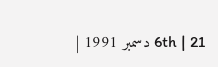6th | 21 دسمبر 1991 |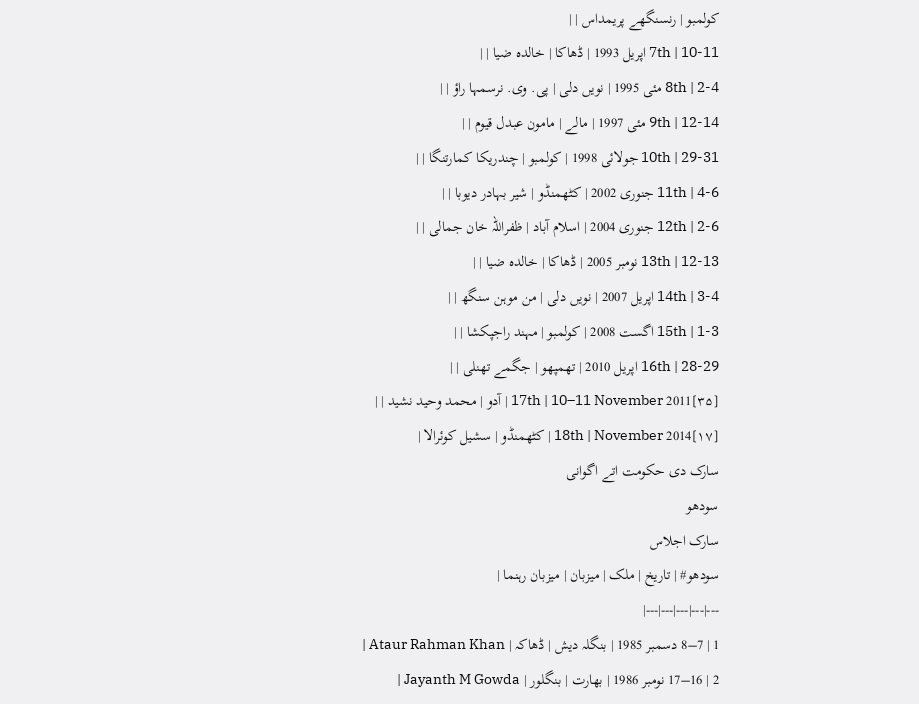کولمبو | رنسنگھے پریمداس | |
7th | 10-11 اپریل 1993 | ڈھاکا | خالدہ ضیا | |
8th | 2-4 مئی 1995 | نویں دلی | پی. وی. نرسمہا راؤ | |
9th | 12-14 مئی 1997 | مالے | مامون عبدل قیوم | |
10th | 29-31 جولائی 1998 | کولمبو | چندریکا کمارتنگا | |
11th | 4-6 جنوری 2002 | کٹھمنڈو | شیر بہادر دیوبا | |
12th | 2-6 جنوری 2004 | اسلام آباد | ظفراللہ خان جمالی | |
13th | 12-13 نومبر 2005 | ڈھاکا | خالدہ ضیا | |
14th | 3-4 اپریل 2007 | نویں دلی | من موہن سنگھ | |
15th | 1-3 اگست 2008 | کولمبو | مہند راجپکشا | |
16th | 28-29 اپریل 2010 | تھمپھو | جگمے تھنلی | |
17th | 10–11 November 2011[۳۵] | آدو | محمد وحید نشید | |
18th | November 2014[۱۷] | کٹھمنڈو | سشیل کوئرالا |
سارک دی حکومت اتے اگوانی
سودھو
سارک اجلاس
سودھو# | تاریخ | ملک | میزبان | میزبان رہنما |
---|---|---|---|---|
1 | 7–8 دسمبر 1985 | بنگلہ دیش | ڈھاکہ | Ataur Rahman Khan |
2 | 16–17 نومبر 1986 | بھارت | بنگلور | Jayanth M Gowda |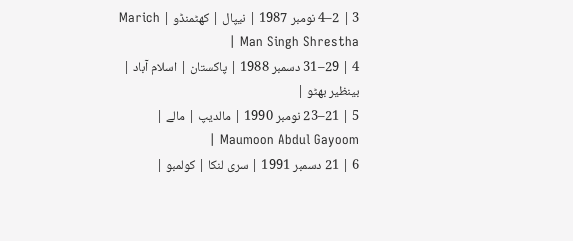3 | 2–4 نومبر 1987 | نیپال | کھٹمنڈو | Marich Man Singh Shrestha |
4 | 29–31 دسمبر 1988 | پاکستان | اسلام آباد | بینظیر بھٹو |
5 | 21–23 نومبر 1990 | مالدیپ | مالے | Maumoon Abdul Gayoom |
6 | 21 دسمبر 1991 | سری لنکا | کولمبو |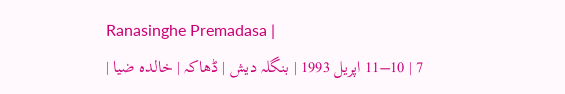Ranasinghe Premadasa |
7 | 10–11 اپریل 1993 | بنگلہ دیش | ڈھاکہ | خالدہ ضیا |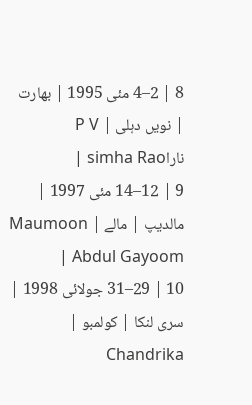8 | 2–4 مئی 1995 | بھارت | نويں دہلی | P V ناراsimha Rao |
9 | 12–14 مئی 1997 | مالدیپ | مالے | Maumoon Abdul Gayoom |
10 | 29–31 جولائی 1998 | سری لنکا | کولمبو | Chandrika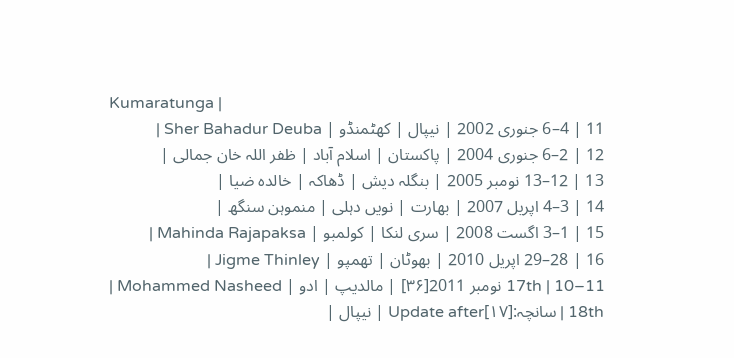Kumaratunga |
11 | 4–6 جنوری 2002 | نیپال | کھٹمنڈو | Sher Bahadur Deuba |
12 | 2–6 جنوری 2004 | پاکستان | اسلام آباد | ظفر اللہ خان جمالی |
13 | 12–13 نومبر 2005 | بنگلہ دیش | ڈھاکہ | خالدہ ضیا |
14 | 3–4 اپریل 2007 | بھارت | نويں دہلی | منموہن سنگھ |
15 | 1–3 اگست 2008 | سری لنکا | کولمبو | Mahinda Rajapaksa |
16 | 28–29 اپریل 2010 | بھوٹان | تھمپو | Jigme Thinley |
17th | 10–11 نومبر 2011[۳۶] | مالدیپ | ادو | Mohammed Nasheed |
18th | سانچہ:Update after[۱۷] | نیپال |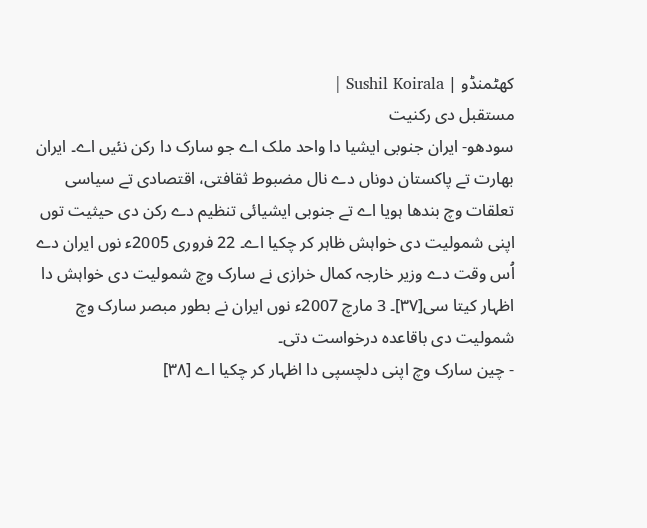کھٹمنڈو | Sushil Koirala |
مستقبل دی رکنیت
سودھو- ایران جنوبی ایشیا دا واحد ملک اے جو سارک دا رکن نئيں اے۔ ایران بھارت تے پاکستان دوناں دے نال مضبوط ثقافتی، اقتصادی تے سیاسی تعلقات وچ بندھا ہويا اے تے جنوبی ایشیائی تنظیم دے رکن دی حیثیت توں اپنی شمولیت دی خواہش ظاہر کر چکيا اے۔ 22 فروری 2005ء نوں ایران دے اُس وقت دے وزیر خارجہ کمال خرازی نے سارک وچ شمولیت دی خواہش دا اظہار کیتا سی[۳۷]۔ 3 مارچ 2007ء نوں ایران نے بطور مبصر سارک وچ شمولیت دی باقاعدہ درخواست دتی۔
- چین سارک وچ اپنی دلچسپی دا اظہار کر چکيا اے [۳۸]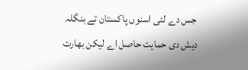جس دے لئی اسنوں پاکستان تے بنگلہ دیش دی حمایت حاصل اے لیکن بھارت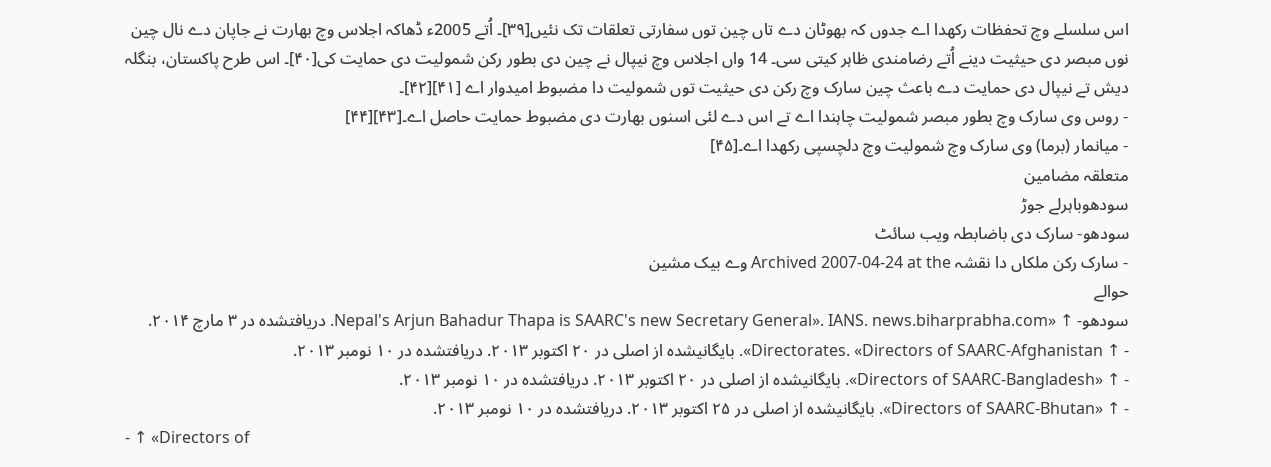اس سلسلے وچ تحفظات رکھدا اے جدوں کہ بھوٹان دے تاں چین توں سفارتی تعلقات تک نئيں[۳۹]۔ اُتے 2005ء ڈھاکہ اجلاس وچ بھارت نے جاپان دے نال چین نوں مبصر دی حیثیت دینے اُتے رضامندی ظاہر کیتی سی۔ 14 واں اجلاس وچ نیپال نے چین دی بطور رکن شمولیت دی حمایت کی[۴۰]۔ اس طرح پاکستان، بنگلہ دیش تے نیپال دی حمایت دے باعث چین سارک وچ رکن دی حیثیت توں شمولیت دا مضبوط امیدوار اے [۴۱][۴۲]۔
- روس وی سارک وچ بطور مبصر شمولیت چاہندا اے تے اس دے لئی اسنوں بھارت دی مضبوط حمایت حاصل اے۔[۴۳][۴۴]
- میانمار (برما) وی سارک وچ شمولیت وچ دلچسپی رکھدا اے۔[۴۵]
متعلقہ مضامین
سودھوباہرلے جوڑ
سودھو- سارک دی باضابطہ ویب سائٹ
- سارک رکن ملکاں دا نقشہ Archived 2007-04-24 at the وے بیک مشین
حوالے
سودھو- ↑ «Nepal's Arjun Bahadur Thapa is SAARC's new Secretary General». IANS. news.biharprabha.com. دریافتشده در ۳ مارچ ۲۰۱۴.
- ↑ Directorates. «Directors of SAARC-Afghanistan». بایگانیشده از اصلی در ۲۰ اکتوبر ۲۰۱۳. دریافتشده در ۱۰ نومبر ۲۰۱۳.
- ↑ «Directors of SAARC-Bangladesh». بایگانیشده از اصلی در ۲۰ اکتوبر ۲۰۱۳. دریافتشده در ۱۰ نومبر ۲۰۱۳.
- ↑ «Directors of SAARC-Bhutan». بایگانیشده از اصلی در ۲۵ اکتوبر ۲۰۱۳. دریافتشده در ۱۰ نومبر ۲۰۱۳.
- ↑ «Directors of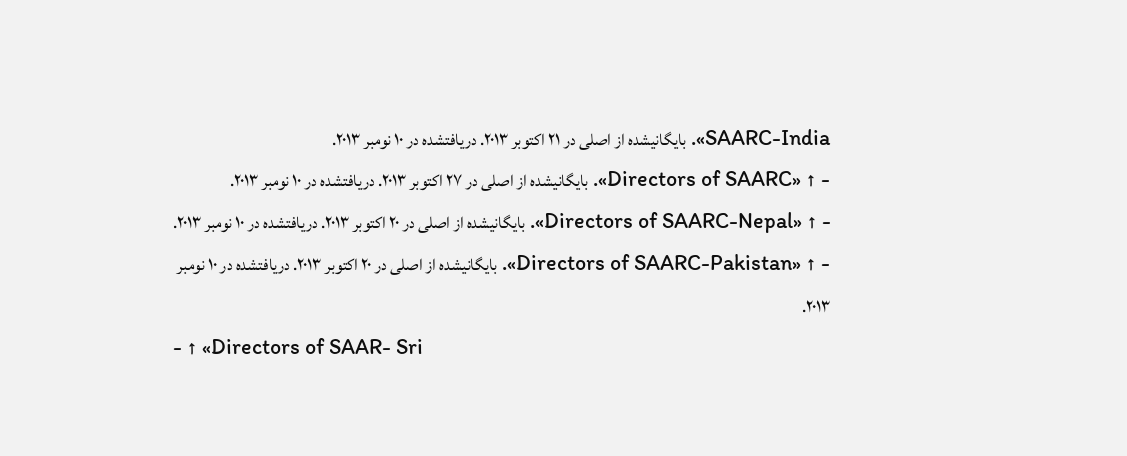SAARC-India». بایگانیشده از اصلی در ۲۱ اکتوبر ۲۰۱۳. دریافتشده در ۱۰ نومبر ۲۰۱۳.
- ↑ «Directors of SAARC». بایگانیشده از اصلی در ۲۷ اکتوبر ۲۰۱۳. دریافتشده در ۱۰ نومبر ۲۰۱۳.
- ↑ «Directors of SAARC-Nepal». بایگانیشده از اصلی در ۲۰ اکتوبر ۲۰۱۳. دریافتشده در ۱۰ نومبر ۲۰۱۳.
- ↑ «Directors of SAARC-Pakistan». بایگانیشده از اصلی در ۲۰ اکتوبر ۲۰۱۳. دریافتشده در ۱۰ نومبر ۲۰۱۳.
- ↑ «Directors of SAAR- Sri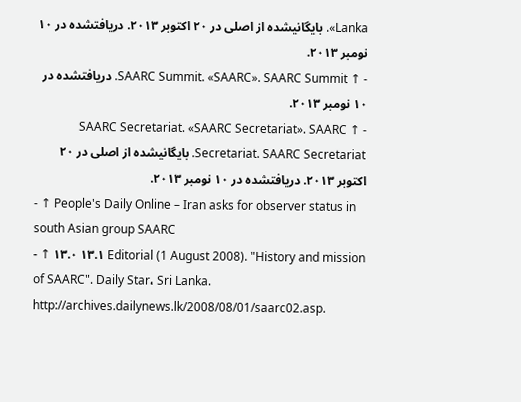Lanka». بایگانیشده از اصلی در ۲۰ اکتوبر ۲۰۱۳. دریافتشده در ۱۰ نومبر ۲۰۱۳.
- ↑ SAARC Summit. «SAARC». SAARC Summit. دریافتشده در ۱۰ نومبر ۲۰۱۳.
- ↑ SAARC Secretariat. «SAARC Secretariat». SAARC Secretariat. SAARC Secretariat. بایگانیشده از اصلی در ۲۰ اکتوبر ۲۰۱۳. دریافتشده در ۱۰ نومبر ۲۰۱۳.
- ↑ People's Daily Online – Iran asks for observer status in south Asian group SAARC
- ↑ ۱۳.۰ ۱۳.۱ Editorial (1 August 2008). "History and mission of SAARC". Daily Star، Sri Lanka. http://archives.dailynews.lk/2008/08/01/saarc02.asp.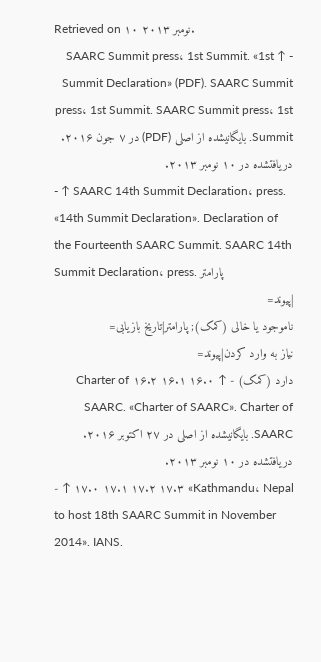Retrieved on ۱۰ نومبر ۲۰۱۳.
- ↑ SAARC Summit press، 1st Summit. «1st Summit Declaration» (PDF). SAARC Summit press، 1st Summit. SAARC Summit press، 1st Summit. بایگانیشده از اصلی (PDF) در ۷ جون ۲۰۱۶. دریافتشده در ۱۰ نومبر ۲۰۱۳.
- ↑ SAARC 14th Summit Declaration، press. «14th Summit Declaration». Declaration of the Fourteenth SAARC Summit. SAARC 14th Summit Declaration، press. پارامتر
|پیوند=
ناموجود یا خالی (کمک); پارامتر|تاریخ بازیابی=
نیاز به وارد کردن|پیوند=
دارد (کمک) - ↑ ۱۶.۰ ۱۶.۱ ۱۶.۲ Charter of SAARC. «Charter of SAARC». Charter of SAARC. بایگانیشده از اصلی در ۲۷ اکتوبر ۲۰۱۶. دریافتشده در ۱۰ نومبر ۲۰۱۳.
- ↑ ۱۷.۰ ۱۷.۱ ۱۷.۲ ۱۷.۳ «Kathmandu، Nepal to host 18th SAARC Summit in November 2014». IANS.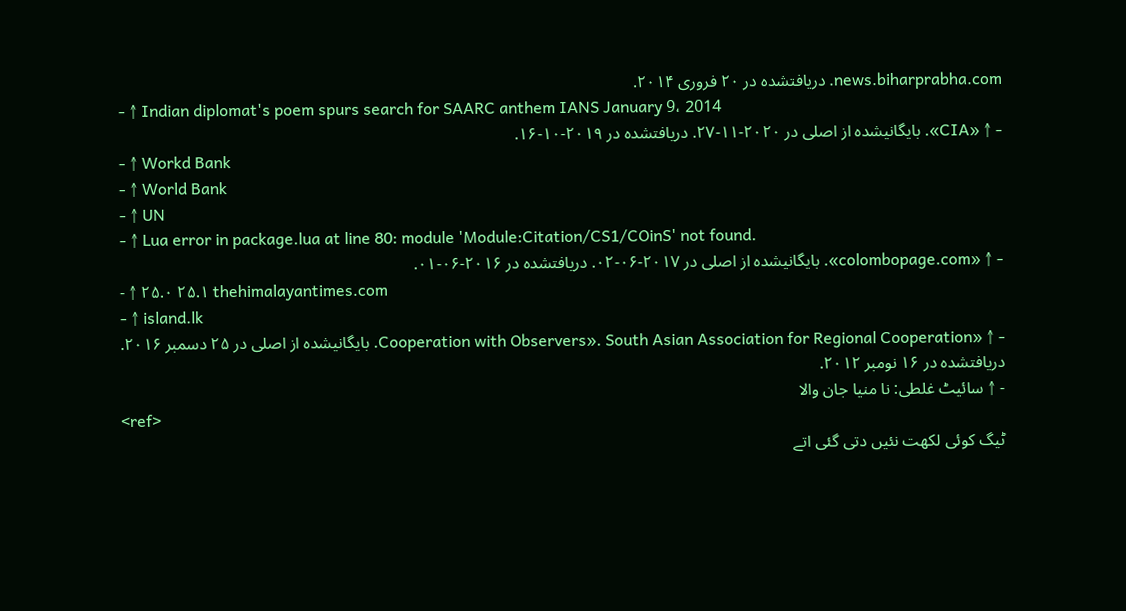news.biharprabha.com. دریافتشده در ۲۰ فروری ۲۰۱۴.
- ↑ Indian diplomat's poem spurs search for SAARC anthem IANS January 9، 2014
- ↑ «CIA». بایگانیشده از اصلی در ۲۰۲۰-۱۱-۲۷. دریافتشده در ۲۰۱۹-۱۰-۱۶.
- ↑ Workd Bank
- ↑ World Bank
- ↑ UN
- ↑ Lua error in package.lua at line 80: module 'Module:Citation/CS1/COinS' not found.
- ↑ «colombopage.com». بایگانیشده از اصلی در ۲۰۱۷-۰۶-۰۲. دریافتشده در ۲۰۱۶-۰۶-۰۱.
- ↑ ۲۵.۰ ۲۵.۱ thehimalayantimes.com
- ↑ island.lk
- ↑ «Cooperation with Observers». South Asian Association for Regional Cooperation. بایگانیشده از اصلی در ۲۵ دسمبر ۲۰۱۶. دریافتشده در ۱۶ نومبر ۲۰۱۲.
- ↑ سائیٹ غلطی: نا منیا جان والا
<ref>
ٹیگ کوئی لکھت نئیں دتی گئی اتے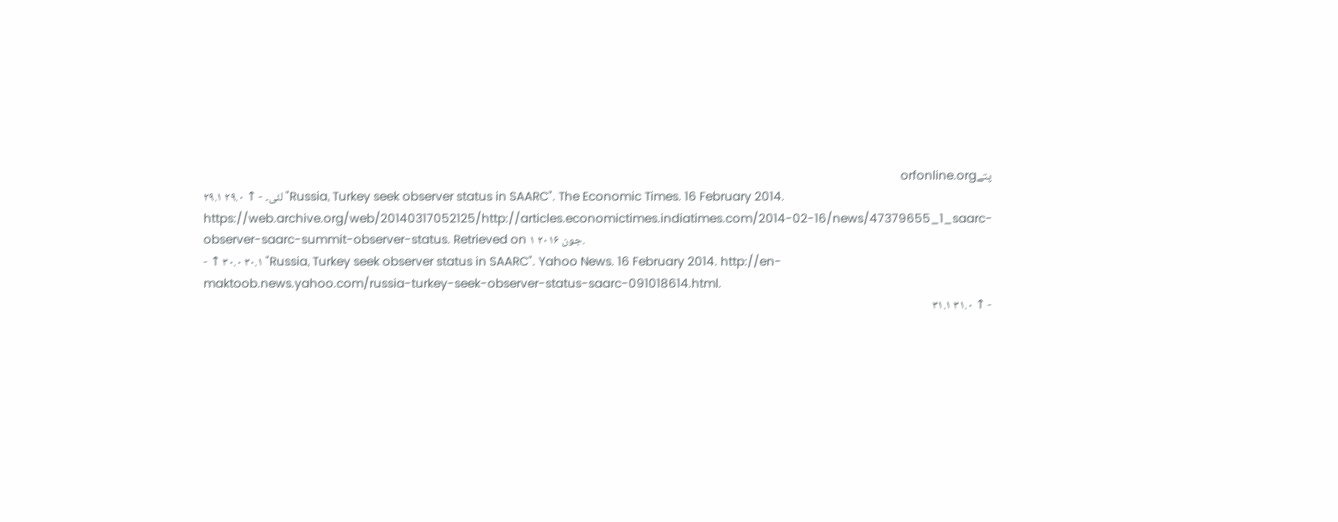پتےorfonline.org
لئی۔ - ↑ ۲۹.۰ ۲۹.۱ "Russia، Turkey seek observer status in SAARC". The Economic Times. 16 February 2014. https://web.archive.org/web/20140317052125/http://articles.economictimes.indiatimes.com/2014-02-16/news/47379655_1_saarc-observer-saarc-summit-observer-status. Retrieved on ۱ جون ۲۰۱۶.
- ↑ ۳۰.۰ ۳۰.۱ "Russia، Turkey seek observer status in SAARC". Yahoo News. 16 February 2014. http://en-maktoob.news.yahoo.com/russia-turkey-seek-observer-status-saarc-091018614.html.
- ↑ ۳۱.۰ ۳۱.۱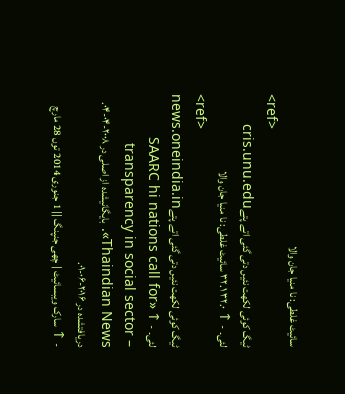سائیٹ غلطی: نا منیا جان والا
<ref>
ٹیگ کوئی لکھت نئیں دتی گئی اتے پتےcris.unu.edu
لئی۔ - ↑ ۳۲.۰ ۳۲.۱ سائیٹ غلطی: نا منیا جان والا
<ref>
ٹیگ کوئی لکھت نئیں دتی گئی اتے پتےnews.oneindia.in
لئی۔ - ↑ «SAARC hi nations call for transparency in social sector – Thaindian News». بایگانیشده از اصلی در ۲۰۰۸-۰۴-۰۴. دریافتشده در ۲۰۱۶-۰۶-۰۱.
- ↑ سارک ویبسائیٹ | چھی جنپنگ || 1 جنوری 2014 توں 28 مارچ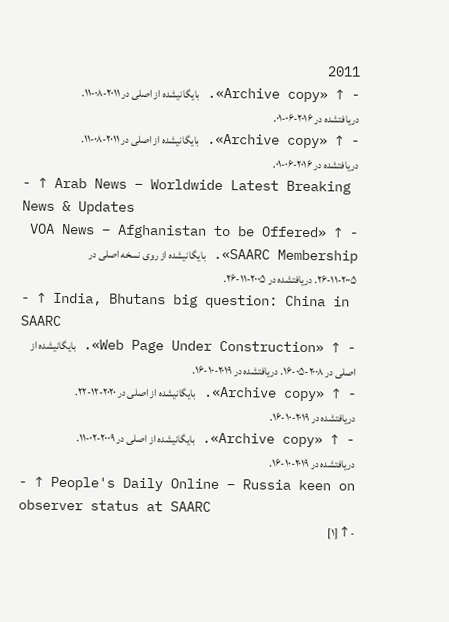2011
- ↑ «Archive copy». بایگانیشده از اصلی در ۲۰۱۱-۰۸-۱۱. دریافتشده در ۲۰۱۶-۰۶-۰۱.
- ↑ «Archive copy». بایگانیشده از اصلی در ۲۰۱۱-۰۸-۱۱. دریافتشده در ۲۰۱۶-۰۶-۰۱.
- ↑ Arab News – Worldwide Latest Breaking News & Updates
- ↑ «VOA News – Afghanistan to be Offered SAARC Membership». بایگانیشده از روی نسخه اصلی در ۲۰۰۵-۱۱-۲۶. دریافتشده در ۲۰۰۵-۱۱-۲۶.
- ↑ India, Bhutans big question: China in SAARC
- ↑ «Web Page Under Construction». بایگانیشده از اصلی در ۲۰۰۸-۰۵-۱۶. دریافتشده در ۲۰۱۹-۱۰-۱۶.
- ↑ «Archive copy». بایگانیشده از اصلی در ۲۰۲۰-۱۲-۲۲. دریافتشده در ۲۰۱۹-۱۰-۱۶.
- ↑ «Archive copy». بایگانیشده از اصلی در ۲۰۰۹-۰۲-۱۱. دریافتشده در ۲۰۱۹-۱۰-۱۶.
- ↑ People's Daily Online – Russia keen on observer status at SAARC
- ↑ [۱]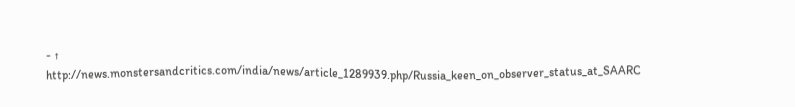- ↑ http://news.monstersandcritics.com/india/news/article_1289939.php/Russia_keen_on_observer_status_at_SAARC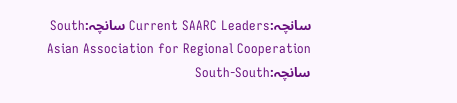سانچہ:Current SAARC Leaders سانچہ:South Asian Association for Regional Cooperation سانچہ:South-South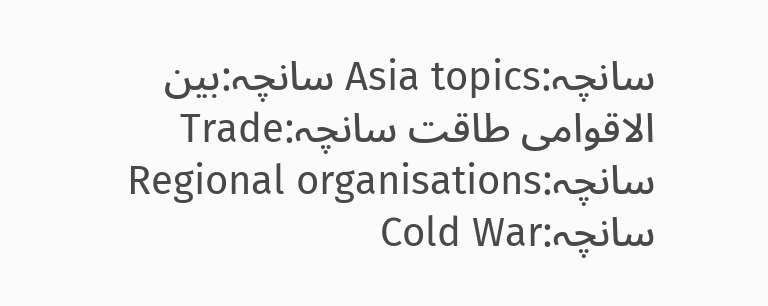سانچہ:Asia topics سانچہ:بین الاقوامی طاقت سانچہ:Trade سانچہ:Regional organisations سانچہ:Cold War